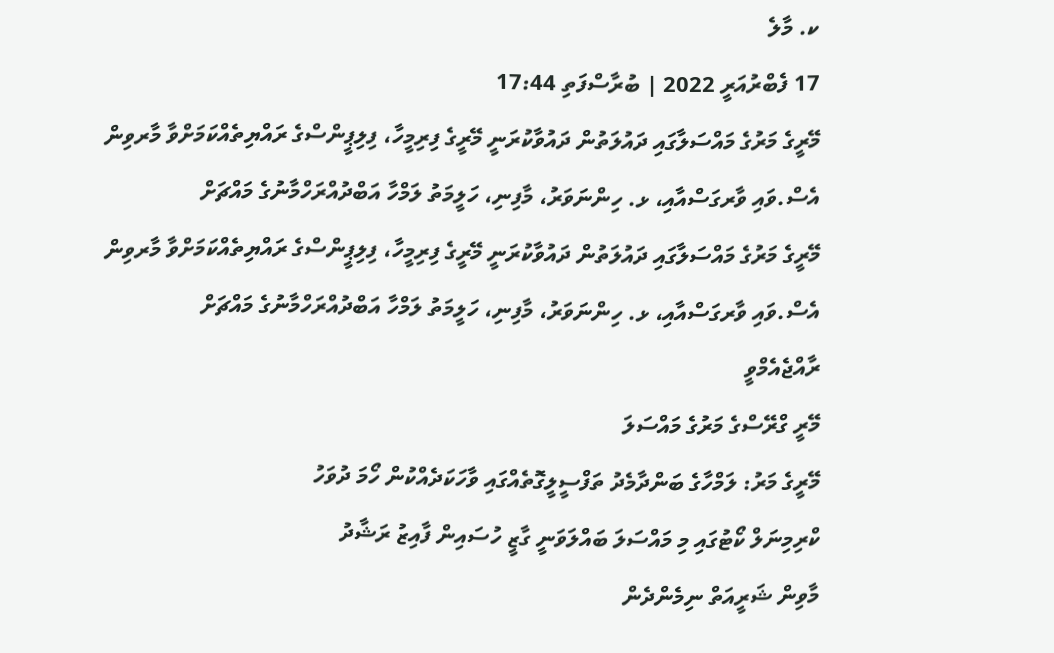ކ. މާލެ
17 ފެބްރުއަރީ 2022 | ބުރާސްފަތި 17:44
މޭރީގެ މަރުގެ މައްސަލާގައި ދައުލަތުން ދައުވާކުރަނީ މޭރީގެ ފިރިމީހާ، ފިލިޕީންސްގެ ރައްޔިތެއްކަމަށްވާ މާރވިން އެސް.ވައި ވާރގަސްއާއި، ޅ. ހިންނަވަރު، މާފިނި، ހަލީމަތު ލަމްހާ އަބްދުއްރަހްމާނުގެ މައްޗަށް
މޭރީގެ މަރުގެ މައްސަލާގައި ދައުލަތުން ދައުވާކުރަނީ މޭރީގެ ފިރިމީހާ، ފިލިޕީންސްގެ ރައްޔިތެއްކަމަށްވާ މާރވިން އެސް.ވައި ވާރގަސްއާއި، ޅ. ހިންނަވަރު، މާފިނި، ހަލީމަތު ލަމްހާ އަބްދުއްރަހްމާނުގެ މައްޗަށް
ރާއްޖެއެމްވީ
މޭރީ ގްރޭސްގެ މަރުގެ މައްސަލަ
މޭރީގެ މަރު: ލަމްހާގެ ބަންދާމެދު ތަފްސީލީގޮތެއްގައި ވާހަކަދެއްކުން ހޯމަ ދުވަހު
ކްރިމިނަލް ކޯޓުގައި މި މައްސަލަ ބައްލަވަނީ ގާޒީ ހުސައިން ފާއިޒު ރަޝާދު
މާވިން ޝަރީއަތް ނިމެންދެން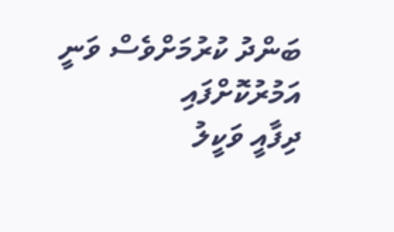ބަންދު ކުރުމަށްވެސް ވަނީ އަމުރުކޮށްފައި
ދިފާއީ ވަކީލު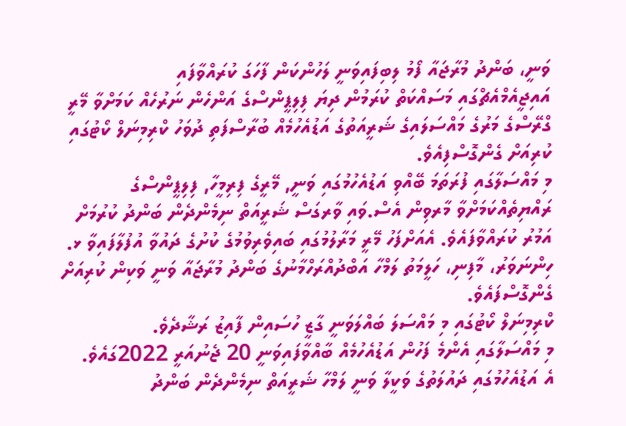ވަނީ، ބަންދު މުރާޖައާ ފޯމު ލިބިފައިވަނީ ލަހުންކަން ފާހަގަ ކުރައްވާފައި
އައިޖީއެމްއެޗްގައި މަސައްކަތް ކުރަމުން ދިޔަ ފިލިޕީންސްގެ އަންހެން ނަރުހެއް ކަމަށްވާ މޭރީ ގްރޭސްގެ މަރުގެ މައްސަލައިގެ ޝަރީއަތުގެ އަޑުއެހުމެއް ބުރާސްފަތި ދުވަހު ކްރިމިނަލް ކޯޓުގައި ކުރިއަށް ގެންގޮސްފިއެވެ.
މި މައްސަލާގައި ފުރަތަމަ ބޭއްވި އަޑުއެހުމުގައި ވަނީ, މޭރީގެ ފިރިމީހާ, ފިލިޕީންސްގެ ރައްޔިތެއްކަމަށްވާ މާރވިން އެސް.ވައި ވާރގަސް ޝަރީއަތް ނިމެންދެން ބަންދު ކުރުމަށް އަމުރު ކުރައްވާފައެވެ. އެއަށްފަހު މޭރީ މަރާލުމުގައި ބައިވެރިވުމުގެ ކުށުގެ ދައުވާ އުފުލާފައިވާ ޅ. ހިންނަވަރު، މާފިނި، ހަލީމަތު ލަމްހާ އަބްދުއްރަހްމާނުގެ ބަންދު މުރާޖައާ ވަނީ ވަކިން ކުރިއަށް ގެންގޮސްފައެވެ.
ކްރިމިނަލް ކޯޓުގައި މި މައްސަލަ ބައްލަވަނީ ގާޒީ ހުސައިން ފާއިޒު ރަޝާދެވެ.
މި މައްސަލާގައި އެންމެ ފަހުން އަޑުއެހުމެއް ބާއްވާފައިވަނީ 20 ޖެނުއަރީ 2022ގައެވެ.
އެ އަޑުއެހުމުގައި ދައުލަތުގެ ވަކީލާ ވަނީ ލަމްހާ ޝަރީއަތް ނިމެންދެން ބަންދު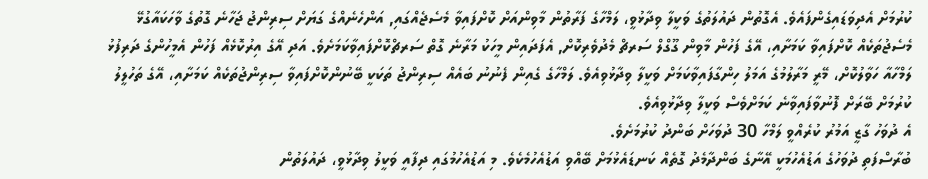ކުރުމަށް އެދިވަޑައިގެންފައެވެ. އެގޮތުން ދައުލަތުގެ ވަކީލާ ވިދާޅުވީ، ލަމްހާގެ ފަރާތުން މާވިންއަށް ކޮށްފައިވާ މެސެޖެއްގައި, އަންހެނެއްގެ ގަޔަށް ސިރިންޖު ޖަހާނެ ގޮތުގެ ވާހަކައާގުޅޭ މެސެޖުތަކެއް ކޮށްފައިވާ ކަމަށާއި، އޭގެ ފަހުން މާވިން ގޫގްލް ސަރޗް މެދުވެރިކޮށް, އެފަދައިން މީހަކު މަރާނެ ގޮތް ސަރޗްކޮށްފައިވާކަމަށެވެ. އަދި އޭގެ އިރުކޮޅެއް ފަހުން އެމީހުންގެ ދަރިފުޅު ލަމްހާއާ ހަވާލުކޮށް، މޭރީ މަރާލުމުގެ އަމަލު ހިންގާފައިވާކަމަށް ވަކީލާ ވިދާޅުވިއެވެ. ލަމްހާގެ ގެއިން ފެނުނު ބައެއް ސިރިންޖު ތަކަކީ ބޭނުންކޮށްފައިވާ ސިރިންޖުތަކެއް ކަމަށާއި، އޭގެ ތަހުލީލު ކުރުމަށް ބޭރަށް ފޮނުވާފައިވާނެ ކަމަށްވެސް ވަކީލާ ވިދާޅުވިއެވެ.
އެ ދުވަހު ގާޒީ އަމުރު ކުރެއްވީ ލަމްހާ 30 ދުވަހަށް ބަންދު ކުރުމަށެވެ.
ބުރާސްފަތި ދުވަހުގެ އަޑުއެހުމަކީ އޭނާގެ ބަންދާމެދު ގޮތެއް ކަނޑައެޅުމަށް ބޭއްވި އަޑުއެހުމެކެވެ. މި އަޑުއެހުމުގައި ދިފާއީ ވަކީލު ވިދާޅުވީ، ދައުލަތުން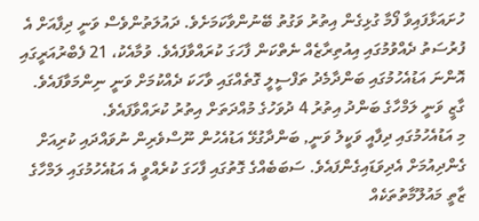ހުށައަޅާފައިވާ ފޯމާ ގުޅިގެން އިތުރު ވަގުތު ބޭނުންވާކަމަށެވެ. ދައުލަތުންވެސް ވަނީ ދިފާއަށް އެ ފުރުސަތު ދެއްވުމުގައި އިއުތިރާޒެއް ނެތްކަން ފާހަގަ ކުރައްވާފައެވެ. ވުމާއެކު، 21 ފެބްރުއަރީގައި އޮންނަ އަޑުއެހުމުގައި ބަންދާމެދު ތަފްސީލީ ގޮތެއްގައި ވާހަކަ ދެއްކުމަށް ވަނީ ނިންމަވާފައެވެ.
ގާޒީ ވަނީ ލަމްހާގެ ބަންދު އިތުރު 4 ދުވަހުގެ މުއްދަތަށް އިތުރު ކުރައްވާފައެވެ.
މި އަޑުއެހުމުގައި ދިފާއީ ވަކީލު ވަނީ, ބަންދާގުޅޭ އަޑުއެހުން ނޫސްވެރިން ނުވައްދައި ކުރިއަށް ގެންދިއުމަށް އެދިވަޑައިގެންފައެވެ. ސަބަބެއްގެ ގޮތުގައި ފާހަގަ ކުރެއްވީ އެ އަޑުއެހުމުގައި ލަމްހާގެ ޒާތީ މައުލޫމާތުތަކެއް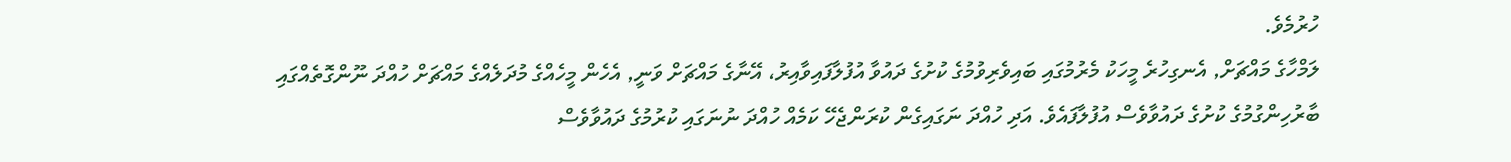ހުރުމެވެ.
ލަމްހާގެ މައްޗަށް, އެނގިހުރެ މީހަކު މެރުމުގައި ބައިވެރިވުމުގެ ކުށުގެ ދައުވާ އުފުލާފައިވާއިރު، އޭނާގެ މައްޗަށް ވަނީ, އެހެން މީހެއްގެ މުދަލެއްގެ މައްޗަށް ހުއްދަ ނޫންގޮތެއްގައި ބާރުހިންގުމުގެ ކުށުގެ ދައުވާވެސް އުފުލާފައެވެ. އަދި ހުއްދަ ނަގައިގެން ކުރަންޖެހޭ ކަމެއް ހުއްދަ ނުނަގައި ކުރުމުގެ ދައުވާވެސް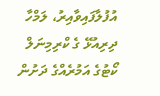އުފުލާފައިވާއިރު، ލަމްހާ ދިރިއުޅޭ ގެ ކްރިމިނަލް ކޯޓުގެ އަމުރެއްގެ ދަށުން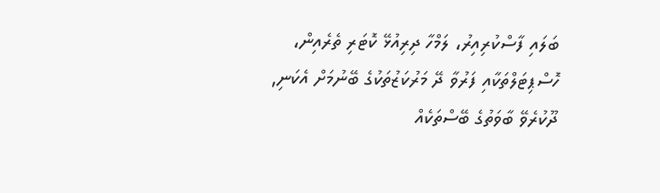ބަލައި ފާސްކުރިއިރު، ލަމްހާ ދިރިއުޅޭ ކޮޓަރި ތެރެއިން، ހޮސްޕިޓަލްތަކާއި ފަރުވާ ދޭ މަރުކަޒުތަކުގެ ބޭނުމަށް އެކަނި, ދޫކުރެވޭ ބާވަތުގެ ބޭސްތަކެއް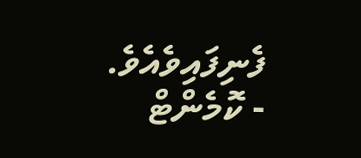ފެނިފައިވެއެވެ.
- ކޮމެންޓް